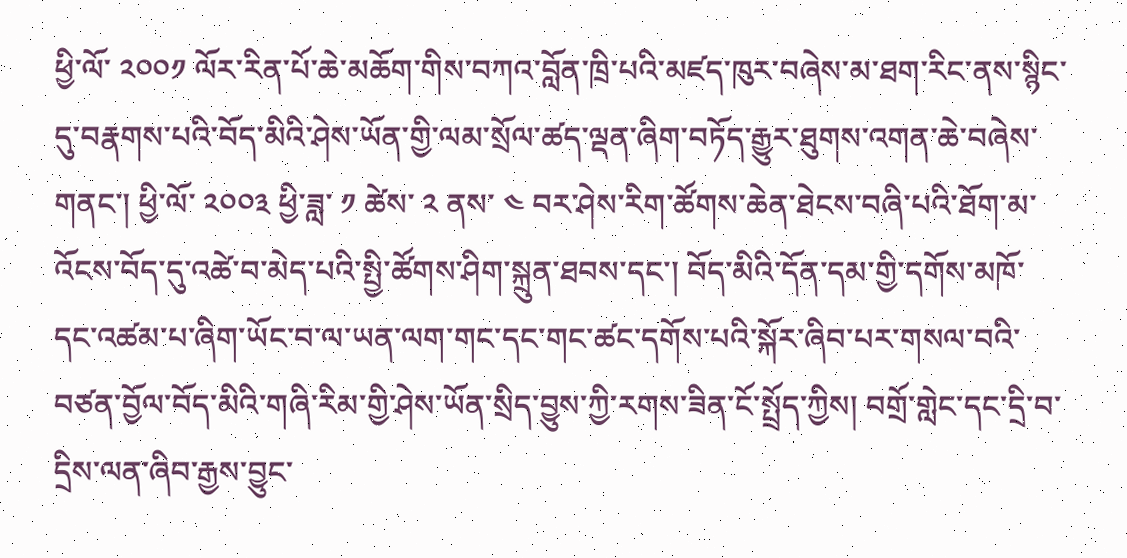ཕྱི་ལོ་ ༢༠༠༡ ལོར་རིན་པོ་ཆེ་མཆོག་གིས་བཀའ་བློན་ཁྲི་པའི་མཛད་ཁུར་བཞེས་མ་ཐག་རིང་ནས་སྙིང་དུ་བརྣགས་པའི་བོད་མིའི་ཤེས་ཡོན་གྱི་ལམ་སྲོལ་ཚད་ལྡན་ཞིག་བཏོད་རྒྱུར་ཐུགས་འགན་ཆེ་བཞེས་གནང་། ཕྱི་ལོ་ ༢༠༠༣ ཕྱི་ཟླ་ ༡ ཚེས་ ༢ ནས་ ༤ བར་ཤེས་རིག་ཚོགས་ཆེན་ཐེངས་བཞི་པའི་ཐོག་མ་འོངས་བོད་དུ་འཚེ་བ་མེད་པའི་སྤྱི་ཚོགས་ཤིག་སྐྲུན་ཐབས་དང་། བོད་མིའི་དོན་དམ་གྱི་དགོས་མཁོ་དང་འཚམ་པ་ཞིག་ཡོང་བ་ལ་ཡན་ལག་གང་དང་གང་ཚང་དགོས་པའི་སྐོར་ཞིབ་པར་གསལ་བའི་བཙན་བྱོལ་བོད་མིའི་གཞི་རིམ་གྱི་ཤེས་ཡོན་སྲིད་བྱུས་ཀྱི་རགས་ཟིན་ངོ་སྤྲོད་ཀྱིས། བགྲོ་གླེང་དང་དྲི་བ་དྲིས་ལན་ཞིབ་རྒྱས་བྱུང་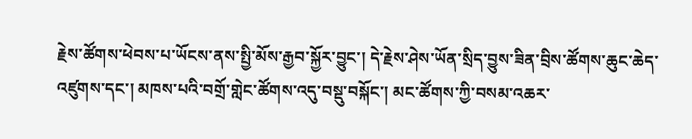རྗེས་ཚོགས་ཕེབས་པ་ཡོངས་ནས་སྤྱི་མོས་རྒྱབ་སྐྱོར་བྱུང་། དེ་རྗེས་ཤེས་ཡོན་སྲིད་བྱུས་ཟིན་བྲིས་ཚོགས་ཆུང་ཆེད་འཛུགས་དང་། མཁས་པའི་བགྲོ་གླེང་ཚོགས་འདུ་བསྡུ་བསྐོང་། མང་ཚོགས་ཀྱི་བསམ་འཆར་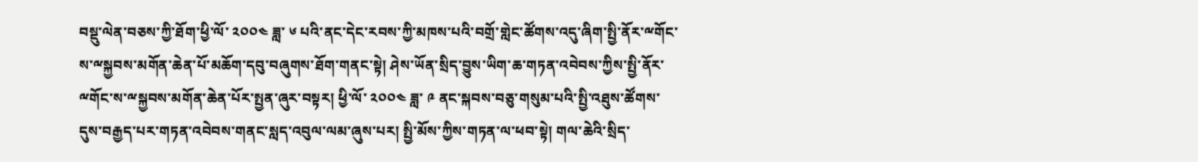བསྡུ་ལེན་བཅས་ཀྱི་ཐོག་ཕྱི་ལོ་ ༢༠༠༤ ཟླ་ ༦ པའི་ནང་དེང་རབས་ཀྱི་མཁས་པའི་བགྲོ་གླེང་ཚོགས་འདུ་ཞིག་སྤྱི་ནོར་ྋགོང་ས་ྋསྐྱབས་མགོན་ཆེན་པོ་མཆོག་དབུ་བཞུགས་ཐོག་གནང་སྟེ། ཤེས་ཡོན་སྲིད་བྱུས་ཡིག་ཆ་གཏན་འབེབས་ཀྱིས་སྤྱི་ནོར་ྋགོང་ས་ྋསྐྱབས་མགོན་ཆེན་པོར་སྤྱན་ཞུར་བསྟར། ཕྱི་ལོ་ ༢༠༠༤ ཟླ་ ༩ ནང་སྐབས་བཅུ་གསུམ་པའི་སྤྱི་འཐུས་ཚོགས་དུས་བརྒྱད་པར་གཏན་འབེབས་གནང་སླད་འབུལ་ལམ་ཞུས་པར། སྤྱི་མོས་ཀྱིས་གཏན་ལ་ཕབ་སྟེ། གལ་ཆེའི་སྲིད་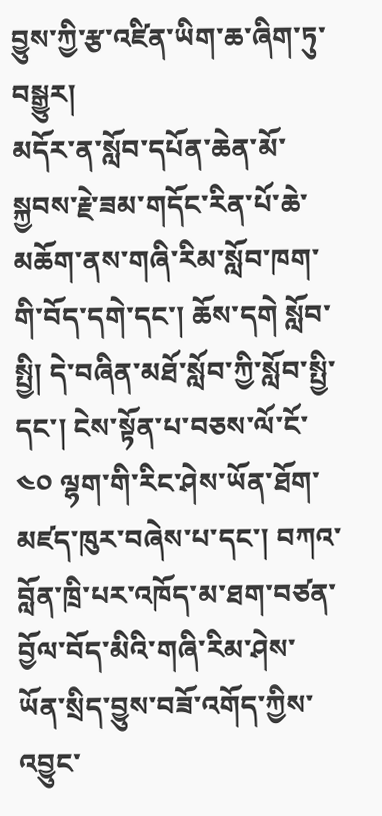བྱུས་ཀྱི་རྩ་འཛིན་ཡིག་ཆ་ཞིག་ཏུ་བསྒྱུར།
མདོར་ན་སློབ་དཔོན་ཆེན་མོ་སྐྱབས་རྗེ་ཟམ་གདོང་རིན་པོ་ཆེ་མཆོག་ནས་གཞི་རིམ་སློབ་ཁག་གི་བོད་དགེ་དང་། ཆོས་དགེ སློབ་སྤྱི། དེ་བཞིན་མཐོ་སློབ་ཀྱི་སློབ་སྤྱི་དང་། ངེས་སྟོན་པ་བཅས་ལོ་ངོ་ ༤༠ ལྷག་གི་རིང་ཤེས་ཡོན་ཐོག་མཛད་ཁུར་བཞེས་པ་དང་། བཀའ་བློན་ཁྲི་པར་འཁོད་མ་ཐག་བཙན་བྱོལ་བོད་མིའི་གཞི་རིམ་ཤེས་ཡོན་སྲིད་བྱུས་བཟོ་འགོད་ཀྱིས་འབྱུང་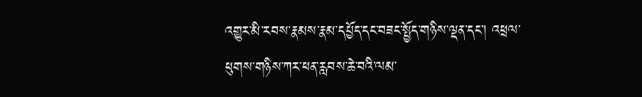འགྱུར་མི་རབས་རྣམས་རྣམ་དཔྱོད་དང་བཟང་སྤྱོད་གཉིས་ལྡན་དང་། འཕྲལ་ཕུགས་གཉིས་ཀར་ཕན་རླབས་ཆེ་བའི་ལམ་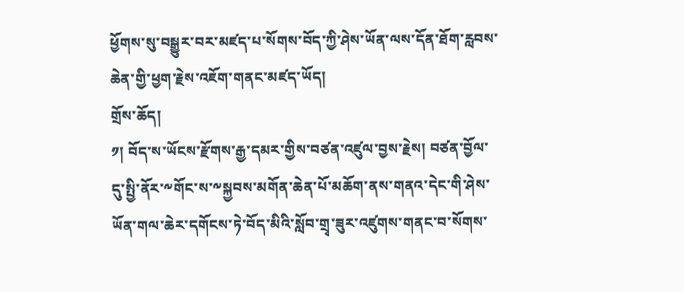ཕྱོགས་སུ་བསྒྱུར་བར་མཛད་པ་སོགས་བོད་ཀྱི་ཤེས་ཡོན་ལས་དོན་ཐོག་རླབས་ཆེན་གྱི་ཕྱག་རྗེས་འཇོག་གནང་མཛད་ཡོད།
གྲོས་ཆོད།
༡། བོད་ས་ཡོངས་རྫོགས་རྒྱ་དམར་གྱིས་བཙན་འཛུལ་བྱས་རྗེས། བཙན་བྱོལ་དུ་སྤྱི་ནོར་༸གོང་ས་༸སྐྱབས་མགོན་ཆེན་པོ་མཆོག་ནས་གནའ་དེང་གི་ཤེས་ཡོན་གལ་ཆེར་དགོངས་ཏེ་བོད་མིའི་སློབ་གྲྭ་ཟུར་འཛུགས་གནང་བ་སོགས་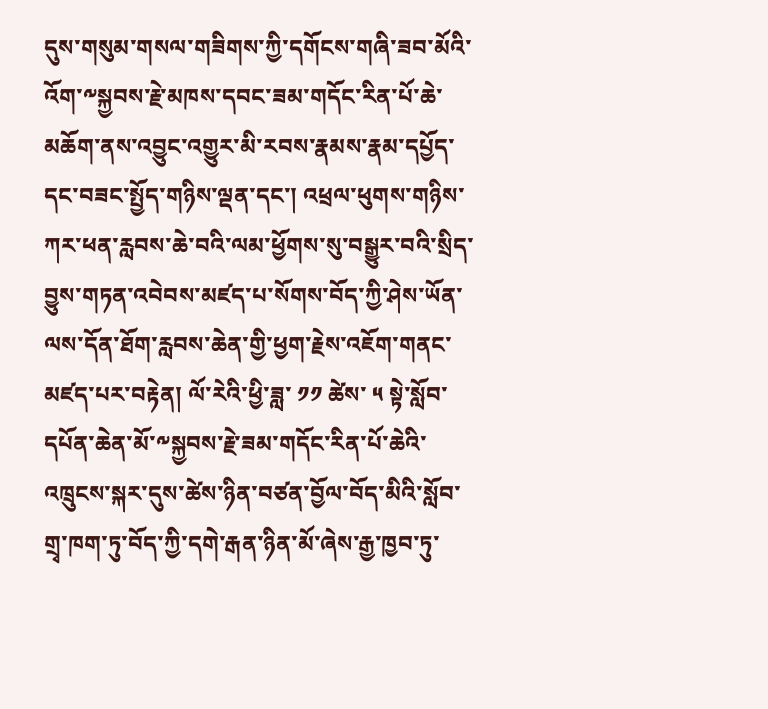དུས་གསུམ་གསལ་གཟིགས་ཀྱི་དགོངས་གཞི་ཟབ་མོའི་འོག་༸སྐྱབས་རྗེ་མཁས་དབང་ཟམ་གདོང་རིན་པོ་ཆེ་མཆོག་ནས་འབྱུང་འགྱུར་མི་རབས་རྣམས་རྣམ་དཔྱོད་དང་བཟང་སྤྱོད་གཉིས་ལྡན་དང་། འཕྲལ་ཕུགས་གཉིས་ཀར་ཕན་རླབས་ཆེ་བའི་ལམ་ཕྱོགས་སུ་བསྒྱུར་བའི་སྲིད་བྱུས་གཏན་འབེབས་མཛད་པ་སོགས་བོད་ཀྱི་ཤེས་ཡོན་ལས་དོན་ཐོག་རླབས་ཆེན་གྱི་ཕྱག་རྗེས་འཇོག་གནང་མཛད་པར་བརྟེན། ལོ་རེའི་ཕྱི་ཟླ་ ༡༡ ཚེས་ ༥ སྟེ་སློབ་དཔོན་ཆེན་མོ་༸སྐྱབས་རྗེ་ཟམ་གདོང་རིན་པོ་ཆེའི་འཁྲུངས་སྐར་དུས་ཚེས་ཉིན་བཙན་བྱོལ་བོད་མིའི་སློབ་གྲྭ་ཁག་ཏུ་བོད་ཀྱི་དགེ་རྒན་ཉིན་མོ་ཞེས་རྒྱ་ཁྱབ་ཏུ་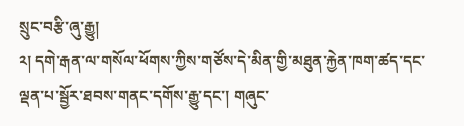སྲུང་བརྩི་ཞུ་རྒྱུ།
༢། དགེ་རྒན་ལ་གསོལ་ཕོགས་ཀྱིས་གཙོས་དེ་མིན་གྱི་མཐུན་རྐྱེན་ཁག་ཚད་དང་ལྡན་པ་སྦྱོར་ཐབས་གནང་དགོས་རྒྱུ་དང་། གཞུང་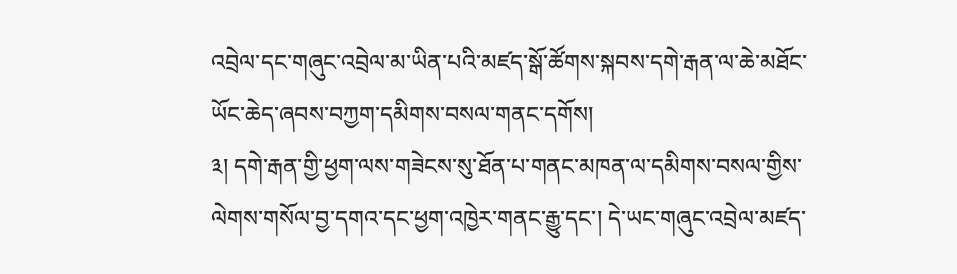འབྲེལ་དང་གཞུང་འབྲེལ་མ་ཡིན་པའི་མཛད་སྒོ་ཚོགས་སྐབས་དགེ་རྒན་ལ་ཆེ་མཐོང་ཡོང་ཆེད་ཞབས་བཀྱག་དམིགས་བསལ་གནང་དགོས།
༣། དགེ་རྒན་གྱི་ཕྱག་ལས་གཟེངས་སུ་ཐོན་པ་གནང་མཁན་ལ་དམིགས་བསལ་གྱིས་ལེགས་གསོལ་བྱ་དགའ་དང་ཕྱག་འཁྱེར་གནང་རྒྱུ་དང་། དེ་ཡང་གཞུང་འབྲེལ་མཛད་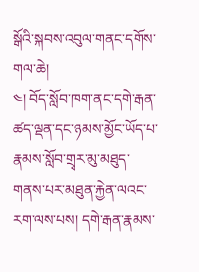སྒོའི་སྐབས་འབུལ་གནང་དགོས་གལ་ཆེ།
༤། བོད་སློབ་ཁག་ནང་དགེ་རྒན་ཚད་ལྡན་དང་ཉམས་མྱོང་ཡོད་པ་རྣམས་སློབ་གྲྭར་མུ་མཐུད་གནས་པར་མཐུན་རྐྱེན་ལའང་རག་ལས་པས། དགེ་རྒན་རྣམས་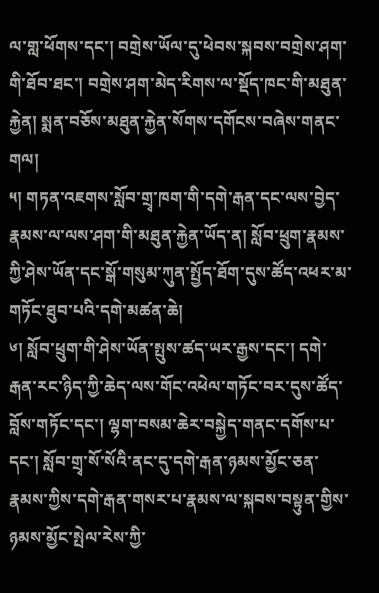ལ་གླ་ཕོགས་དང་། བགྲེས་ཡོལ་དུ་ཕེབས་སྐབས་བགྲེས་ཤག་གི་ཐོབ་ཐང་། བགྲེས་ཤག་མེད་རིགས་ལ་སྡོད་ཁང་གི་མཐུན་རྐྱེན། སྨན་བཅོས་མཐུན་རྐྱེན་སོགས་དགོངས་བཞེས་གནང་གལ།
༥། གཏན་འཇགས་སློབ་གྲྭ་ཁག་གི་དགེ་རྒན་དང་ལས་བྱེད་རྣམས་ལ་ལས་ཤག་གི་མཐུན་རྐྱེན་ཡོད་ན། སློབ་ཕྲུག་རྣམས་ཀྱི་ཤེས་ཡོན་དང་སྒོ་གསུམ་ཀུན་སྤྱོད་ཐོག་དུས་ཚོད་འཕར་མ་གཏོང་ཐུབ་པའི་དགེ་མཚན་ཆེ།
༦། སློབ་ཕྲུག་གི་ཤེས་ཡོན་སྤུས་ཚད་ཡར་རྒྱས་དང་། དགེ་རྒན་རང་ཉིད་ཀྱི་ཆེད་ལས་གོང་འཕེལ་གཏོང་བར་དུས་ཚོད་བློས་གཏོང་དང་། ལྷག་བསམ་ཆེར་བསྐྱེད་གནང་དགོས་པ་དང་། སློབ་གྲྭ་སོ་སོའི་ནང་དུ་དགེ་རྒན་ཉམས་མྱོང་ཅན་རྣམས་ཀྱིས་དགེ་རྒན་གསར་པ་རྣམས་ལ་སྐབས་བསྟུན་གྱིས་ཉམས་མྱོང་སྤེལ་རེས་ཀྱི་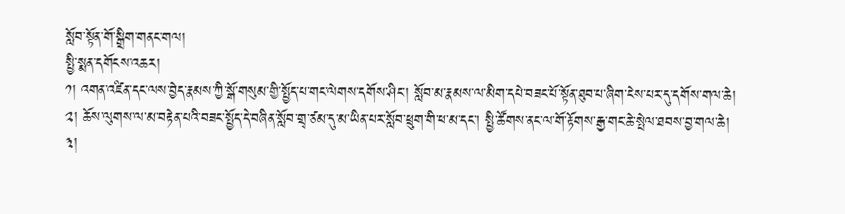སློབ་སྟོན་གོ་སྒྲིག་གནང་གལ།
སྤྱི་སྨན་དགོངས་འཆར།
༡། འགན་འཛིན་དང་ལས་བྱེད་རྣམས་ཀྱི་སྒོ་གསུམ་གྱི་སྤྱོད་པ་གང་ལེགས་དགོས་ཤིང་། སློབ་མ་རྣམས་ལ་མིག་དཔེ་བཟང་པོ་སྟོན་ཐུབ་པ་ཞིག་ངེས་པར་དུ་དགོས་གལ་ཆེ།
༢། ཆོས་ལུགས་ལ་མ་བརྟེན་པའི་བཟང་སྤྱོད་དེ་བཞིན་སློབ་གྲྭ་ཙམ་དུ་མ་ཡིན་པར་སློབ་ཕྲུག་གི་ཕ་མ་དང་། སྤྱི་ཚོགས་ནང་ལ་གོ་རྟོགས་རྒྱ་གང་ཆེ་སྤེལ་ཐབས་བྱ་གལ་ཆེ།
༣།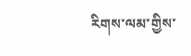རིགས་ལམ་གྱིས་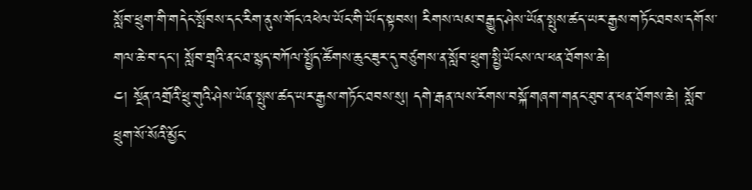སློབ་ཕྲུག་གི་གདེང་སྤོབས་དང་རིག་ནུས་གོང་འཕེལ་ཡོང་གི་ཡོད་སྟབས། རིགས་ལམ་བརྒྱུད་ཤེས་ཡོན་སྤུས་ཚད་ཡར་རྒྱས་གཏོང་ཐབས་དགོས་གལ་ཆེ་བ་དང་། སློབ་གྲྭའི་ནང་ཐ་སྙད་བཀོལ་སྤྱོད་ཚོགས་ཆུང་ཟུར་དུ་བཙུགས་ན་སློབ་ཕྲུག་སྤྱི་ཡོངས་ལ་ཕན་ཐོགས་ཆེ།
༤། སྔོན་འགྲོའི་ཕྲུ་གུའི་ཤེས་ཡོན་སྤུས་ཚད་ཡར་རྒྱས་གཏོང་ཐབས་སུ། དགེ་རྒན་ལས་རོགས་བསྐོ་གཞག་གནང་ཐུབ་ན་ཕན་ཐོགས་ཆེ། སློབ་ཕྲུག་སོ་སོའི་མྱོང་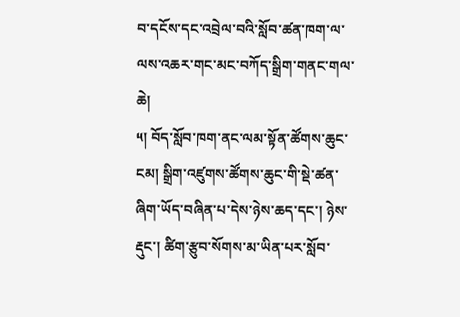བ་དངོས་དང་འབྲེལ་བའི་སློབ་ཚན་ཁག་ལ་ལས་འཆར་གང་མང་བཀོད་སྒྲིག་གནང་གལ་ཆེ།
༥། བོད་སློབ་ཁག་ནང་ལམ་སྟོན་ཚོགས་ཆུང་ངམ། སྒྲིག་འཛུགས་ཚོགས་ཆུང་གི་སྡེ་ཚན་ཞིག་ཡོད་བཞིན་པ་དེས་ཉེས་ཆད་དང་། ཉེས་རྡུང་། ཚིག་རྩུབ་སོགས་མ་ཡིན་པར་སློབ་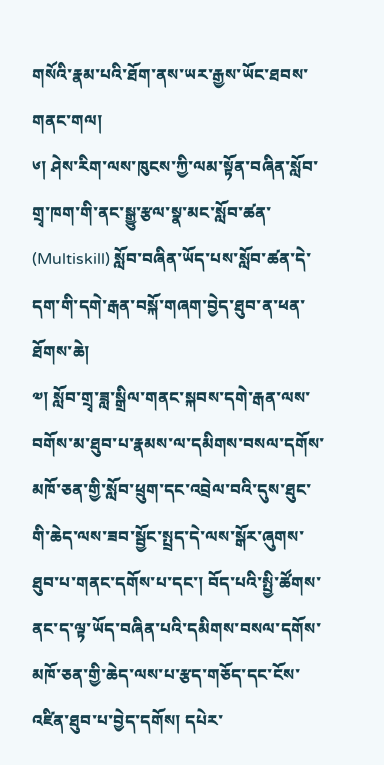གསོའི་རྣམ་པའི་ཐོག་ནས་ཡར་རྒྱས་ཡོང་ཐབས་གནང་གལ།
༦། ཤེས་རིག་ལས་ཁུངས་ཀྱི་ལམ་སྟོན་བཞིན་སློབ་གྲྭ་ཁག་གི་ནང་སྒྱུ་རྩལ་སྣ་མང་སློབ་ཚན་ (Multiskill) སློབ་བཞིན་ཡོད་པས་སློབ་ཚན་དེ་དག་གི་དགེ་རྒན་བསྐོ་གཞག་བྱེད་ཐུབ་ན་ཕན་ཐོགས་ཆེ།
༧། སློབ་གྲྭ་ཟླ་སྒྲིལ་གནང་སྐབས་དགེ་རྒན་ལས་བགོས་མ་ཐུབ་པ་རྣམས་ལ་དམིགས་བསལ་དགོས་མཁོ་ཅན་གྱི་སློབ་ཕྲུག་དང་འབྲེལ་བའི་དུས་ཐུང་གི་ཆེད་ལས་ཟབ་སྦྱོང་སྤྲད་དེ་ལས་སྒོར་ཞུགས་ཐུབ་པ་གནང་དགོས་པ་དང་། བོད་པའི་སྤྱི་ཚོགས་ནང་ད་ལྟ་ཡོད་བཞིན་པའི་དམིགས་བསལ་དགོས་མཁོ་ཅན་གྱི་ཆེད་ལས་པ་རྩད་གཅོད་དང་ངོས་འཛིན་ཐུབ་པ་བྱེད་དགོས། དཔེར་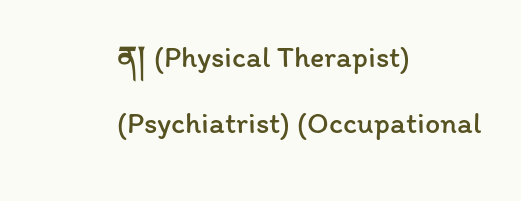ན། (Physical Therapist) (Psychiatrist) (Occupational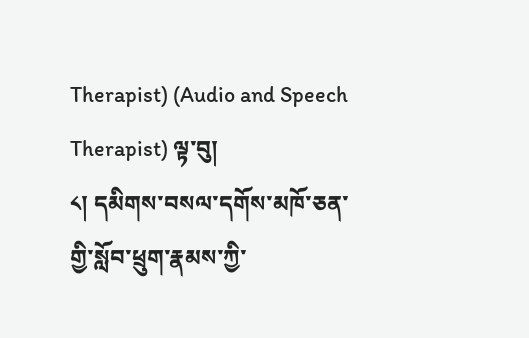Therapist) (Audio and Speech Therapist) ལྟ་བུ།
༨། དམིགས་བསལ་དགོས་མཁོ་ཅན་གྱི་སློབ་ཕྲུག་རྣམས་ཀྱི་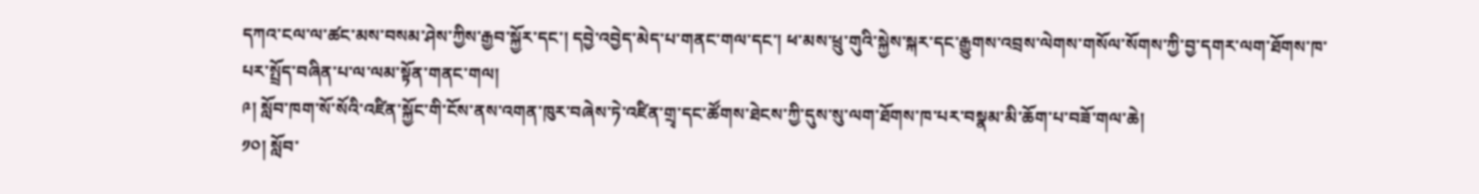དཀའ་ངལ་ལ་ཚང་མས་བསམ་ཤེས་ཀྱིས་རྒྱབ་སྐྱོར་དང་། དབྱེ་འབྱེད་མེད་པ་གནང་གལ་དང་། ཕ་མས་ཕྲུ་གུའི་སྐྱེས་སྐར་དང་རྒྱུགས་འབྲས་ལེགས་གསོལ་སོགས་ཀྱི་བྱ་དགར་ལག་ཐོགས་ཁ་པར་སྤྲོད་བཞིན་པ་ལ་ལམ་སྟོན་གནང་གལ།
༩། སློབ་ཁག་སོ་སོའི་འཛིན་སྐྱོང་གི་ངོས་ནས་འགན་ཁུར་བཞེས་ཏེ་འཛིན་གྲྭ་དང་ཚོགས་ཐེངས་ཀྱི་དུས་སུ་ལག་ཐོགས་ཁ་པར་བསྣམ་མི་ཆོག་པ་བཟོ་གལ་ཆེ།
༡༠། སློབ་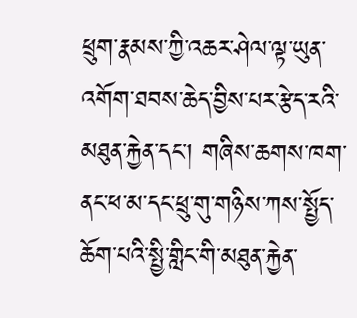ཕྲུག་རྣམས་ཀྱི་འཆར་ཤེལ་ལྟ་ཡུན་འགོག་ཐབས་ཆེད་བྱིས་པར་རྩེད་རའི་མཐུན་རྐྱེན་དང་། གཞིས་ཆགས་ཁག་ནང་ཕ་མ་དང་ཕྲུ་གུ་གཉིས་ཀས་སྤྱོད་ཆོག་པའི་སྤྱི་གླིང་གི་མཐུན་རྐྱེན་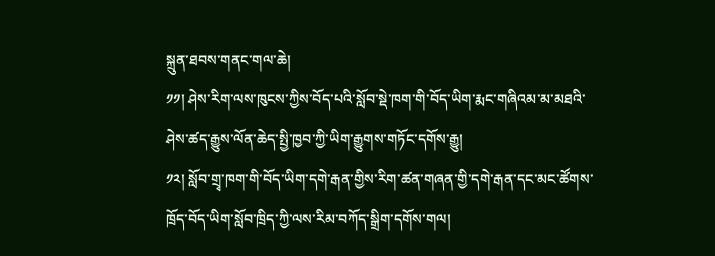སྐྲུན་ཐབས་གནང་གལ་ཆེ།
༡༡། ཤེས་རིག་ལས་ཁུངས་ཀྱིས་བོད་པའི་སློབ་སྡེ་ཁག་གི་བོད་ཡིག་རྨང་གཞིའམ་མ་མཐའི་ཤེས་ཚད་རྒྱུས་ལོན་ཆེད་སྤྱི་ཁྱབ་ཀྱི་ཡིག་རྒྱུགས་གཏོང་དགོས་རྒྱུ།
༡༢། སློབ་གྲྭ་ཁག་གི་བོད་ཡིག་དགེ་རྒན་གྱིས་རིག་ཚན་གཞན་གྱི་དགེ་རྒན་དང་མང་ཚོགས་ཁྲོད་བོད་ཡིག་སློབ་ཁྲིད་ཀྱི་ལས་རིམ་བཀོད་སྒྲིག་དགོས་གལ།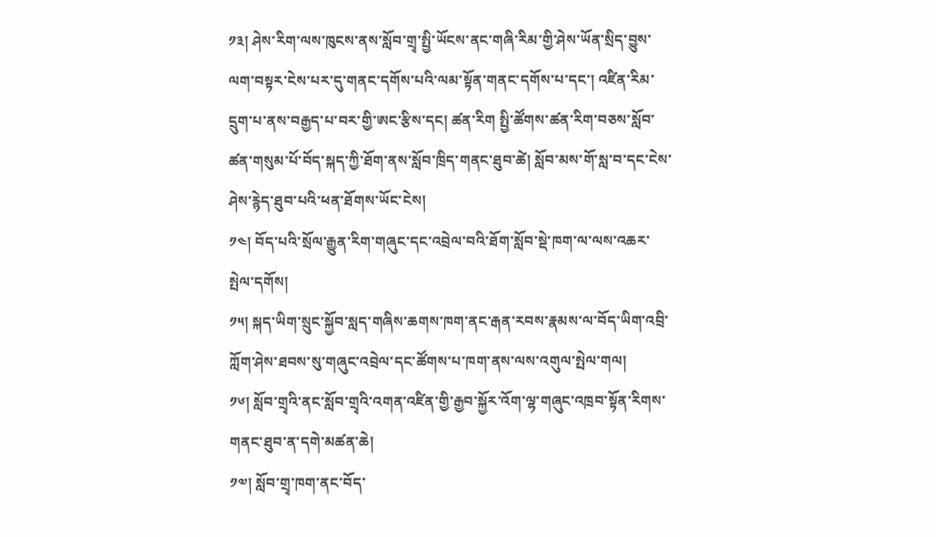༡༣། ཤེས་རིག་ལས་ཁུངས་ནས་སློབ་གྲྭ་སྤྱི་ཡོངས་ནང་གཞི་རིམ་གྱི་ཤེས་ཡོན་སྲིད་བྱུས་ལག་བསྟར་ངེས་པར་དུ་གནང་དགོས་པའི་ལམ་སྟོན་གནང་དགོས་པ་དང་། འཛིན་རིམ་དྲུག་པ་ནས་བརྒྱད་པ་བར་གྱི་ཨང་རྩིས་དང། ཚན་རིག སྤྱི་ཚོགས་ཚན་རིག་བཅས་སློབ་ཚན་གསུམ་པོ་བོད་སྐད་ཀྱི་ཐོག་ནས་སློབ་ཁྲིད་གནང་ཐུབ་ཚེ། སློབ་མས་གོ་སླ་བ་དང་ངེས་ཤེས་རྙེད་ཐུབ་པའི་ཕན་ཐོགས་ཡོང་ངེས།
༡༤། བོད་པའི་སྲོལ་རྒྱུན་རིག་གཞུང་དང་འབྲེལ་བའི་ཐོག་སློབ་སྡེ་ཁག་ལ་ལས་འཆར་སྤེལ་དགོས།
༡༥། སྐད་ཡིག་སྲུང་སྐྱོབ་སླད་གཞིས་ཆགས་ཁག་ནང་རྒན་རབས་རྣམས་ལ་བོད་ཡིག་འབྲི་ཀློག་ཤེས་ཐབས་སུ་གཞུང་འབྲེལ་དང་ཚོགས་པ་ཁག་ནས་ལས་འགུལ་སྤེལ་གལ།
༡༦། སློབ་གྲྭའི་ནང་སློབ་གྲྭའི་འགན་འཛིན་གྱི་རྒྱབ་སྐྱོར་འོག་ལྷ་གཞུང་འཁྲབ་སྟོན་རིགས་གནང་ཐུབ་ན་དགེ་མཚན་ཆེ།
༡༧། སློབ་གྲྭ་ཁག་ནང་བོད་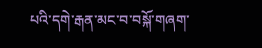པའི་དགེ་རྒན་མང་བ་བསྐོ་གཞག་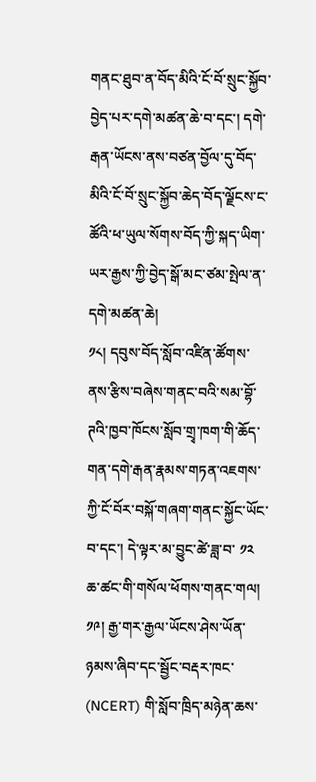གནང་ཐུབ་ན་བོད་མིའི་ངོ་བོ་སྲུང་སྐྱོབ་བྱེད་པར་དགེ་མཚན་ཆེ་བ་དང་། དགེ་རྒན་ཡོངས་ནས་བཙན་བྱོལ་དུ་བོད་མིའི་ངོ་བོ་སྲུང་སྐྱོབ་ཆེད་བོད་ལྗོངས་ང་ཚོའི་ཕ་ཡུལ་སོགས་བོད་ཀྱི་སྐད་ཡིག་ཡར་རྒྱས་ཀྱི་བྱེད་སྒོ་མང་ཙམ་སྤེལ་ན་དགེ་མཚན་ཆེ།
༡༨། དབུས་བོད་སློབ་འཛིན་ཚོགས་ནས་རྩིས་བཞེས་གནང་བའི་སམ་བྷོ་ཊའི་ཁྱབ་ཁོངས་སློབ་གྲྭ་ཁག་གི་ཆོད་གན་དགེ་རྒན་རྣམས་གཏན་འཇགས་ཀྱི་ངོ་བོར་བསྐོ་གཞག་གནང་སྐྱོང་ཡོང་བ་དང་། དེ་ལྟར་མ་བྱུང་ཚེ་ཟླ་བ་ ༡༢ ཆ་ཚང་གི་གསོལ་ཕོགས་གནང་གལ།
༡༩། རྒྱ་གར་རྒྱལ་ཡོངས་ཤེས་ཡོན་ཉམས་ཞིབ་དང་སྦྱོང་བརྡར་ཁང་ (NCERT) གི་སློབ་ཁྲིད་མཉེན་ཆས་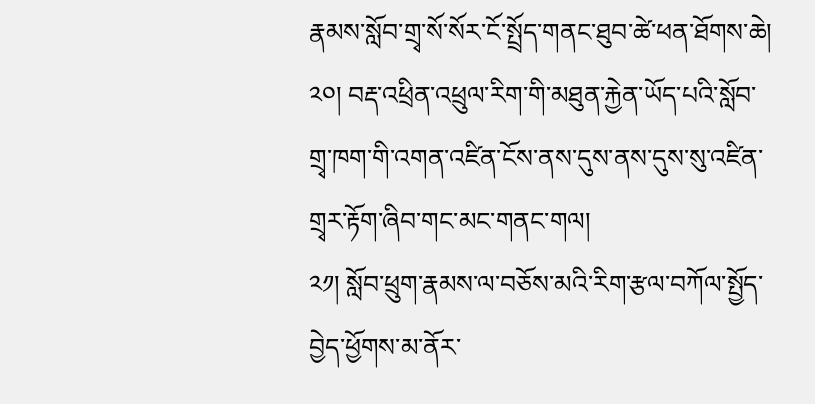རྣམས་སློབ་གྲྭ་སོ་སོར་ངོ་སྤྲོད་གནང་ཐུབ་ཚེ་ཕན་ཐོགས་ཆེ།
༢༠། བརྡ་འཕྲིན་འཕྲུལ་རིག་གི་མཐུན་རྐྱེན་ཡོད་པའི་སློབ་གྲྭ་ཁག་གི་འགན་འཛིན་ངོས་ནས་དུས་ནས་དུས་སུ་འཛིན་གྲྭར་རྟོག་ཞིབ་གང་མང་གནང་གལ།
༢༡། སློབ་ཕྲུག་རྣམས་ལ་བཅོས་མའི་རིག་རྩལ་བཀོལ་སྤྱོད་བྱེད་ཕྱོགས་མ་ནོར་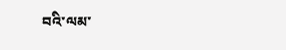བའི་ལམ་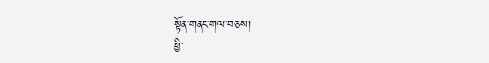སྟོན་གནང་གལ་བཅས།
ཕྱི་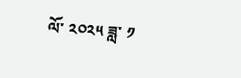ལོ་ ༢༠༢༥ ཟླ་ ༡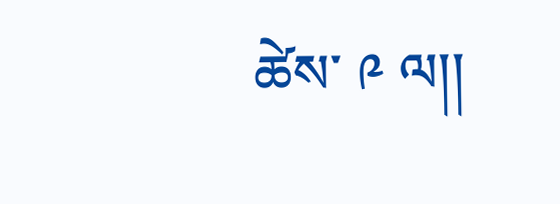ཚེས་ ༩ ལ།།